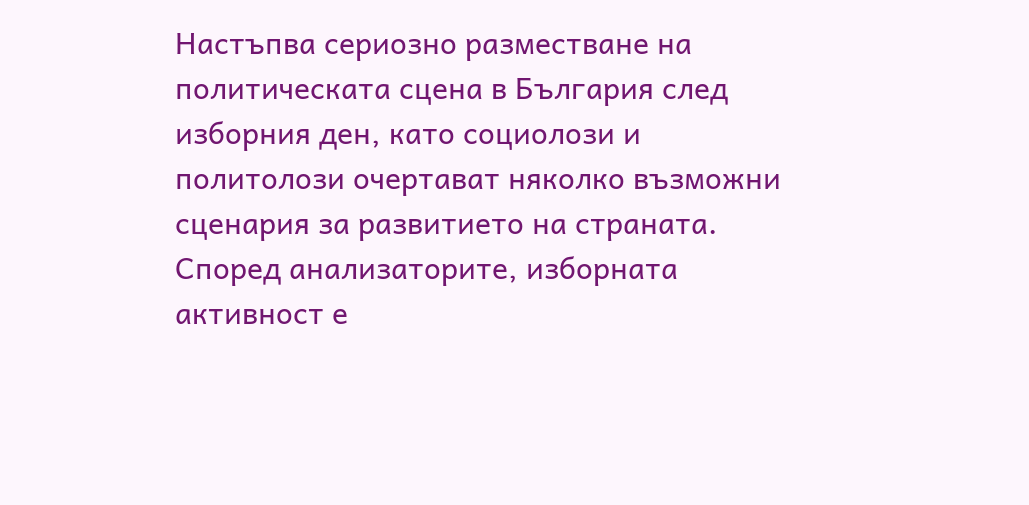Настъпва сериозно разместване на политическата сцена в България след изборния ден, като социолози и политолози очертават няколко възможни сценария за развитието на страната. Според анализаторите, изборната активност е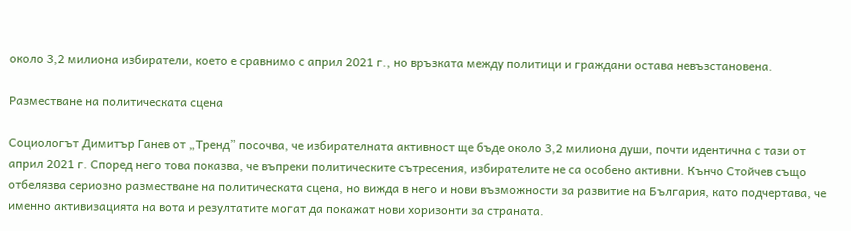около 3,2 милиона избиратели, което е сравнимо с април 2021 г., но връзката между политици и граждани остава невъзстановена.

Разместване на политическата сцена

Социологът Димитър Ганев от „Тренд” посочва, че избирателната активност ще бъде около 3,2 милиона души, почти идентична с тази от април 2021 г. Според него това показва, че въпреки политическите сътресения, избирателите не са особено активни. Кънчо Стойчев също отбелязва сериозно разместване на политическата сцена, но вижда в него и нови възможности за развитие на България, като подчертава, че именно активизацията на вота и резултатите могат да покажат нови хоризонти за страната.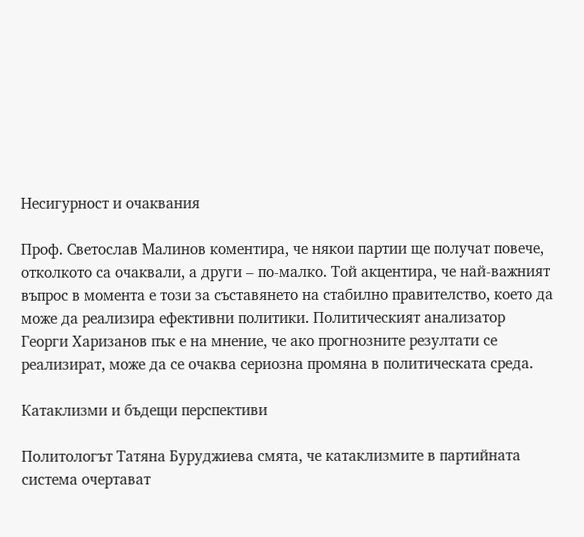Несигурност и очаквания

Проф. Светослав Малинов коментира, че някои партии ще получат повече, отколкото са очаквали, а други – по-малко. Той акцентира, че най-важният въпрос в момента е този за съставянето на стабилно правителство, което да може да реализира ефективни политики. Политическият анализатор Георги Харизанов пък е на мнение, че ако прогнозните резултати се реализират, може да се очаква сериозна промяна в политическата среда.

Катаклизми и бъдещи перспективи

Политологът Татяна Буруджиева смята, че катаклизмите в партийната система очертават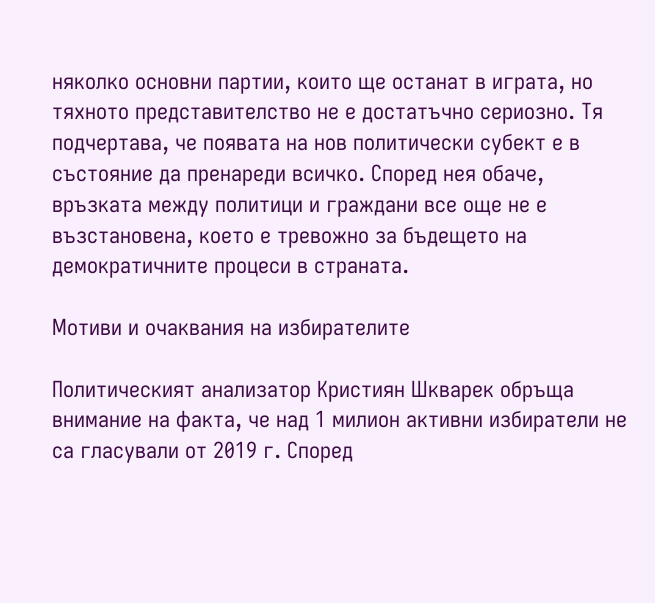няколко основни партии, които ще останат в играта, но тяхното представителство не е достатъчно сериозно. Тя подчертава, че появата на нов политически субект е в състояние да пренареди всичко. Според нея обаче, връзката между политици и граждани все още не е възстановена, което е тревожно за бъдещето на демократичните процеси в страната.

Мотиви и очаквания на избирателите

Политическият анализатор Кристиян Шкварек обръща внимание на факта, че над 1 милион активни избиратели не са гласували от 2019 г. Според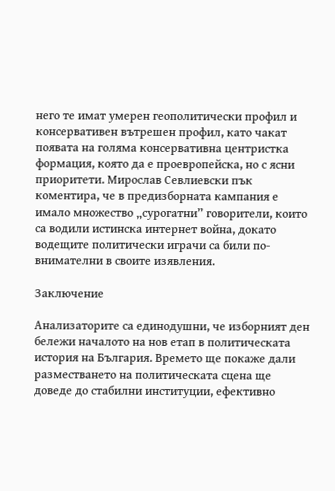него те имат умерен геополитически профил и консервативен вътрешен профил, като чакат появата на голяма консервативна центристка формация, която да е проевропейска, но с ясни приоритети. Мирослав Севлиевски пък коментира, че в предизборната кампания е имало множество „сурогатни” говорители, които са водили истинска интернет война, докато водещите политически играчи са били по-внимателни в своите изявления.

Заключение

Анализаторите са единодушни, че изборният ден бележи началото на нов етап в политическата история на България. Времето ще покаже дали разместването на политическата сцена ще доведе до стабилни институции, ефективно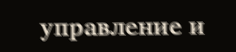управление и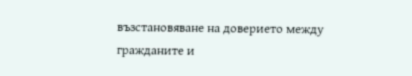възстановяване на доверието между гражданите и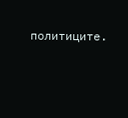политиците.